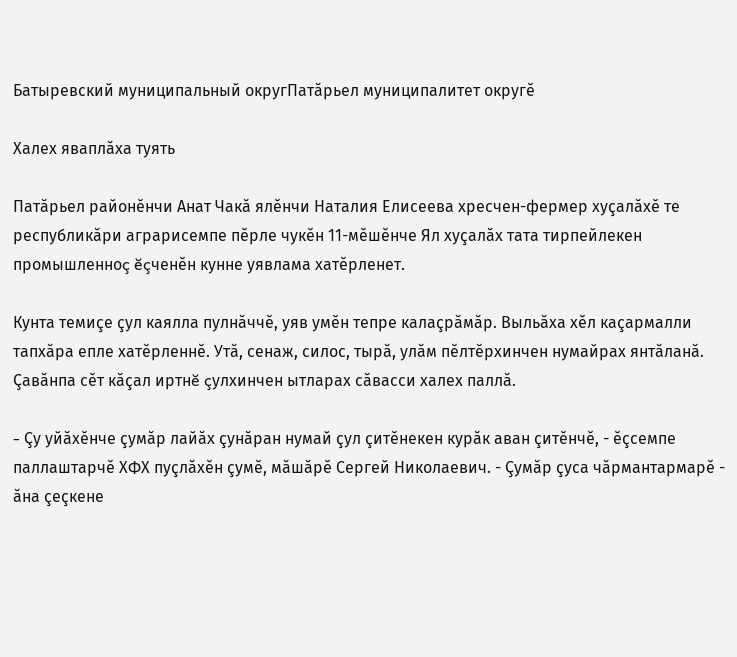Батыревский муниципальный округПатăрьел муниципалитет округĕ

Халех яваплăха туять

Патăрьел районĕнчи Анат Чакă ялĕнчи Наталия Елисеева хресчен-фермер хуçалăхĕ те республикăри аграрисемпе пĕрле чукĕн 11-мĕшĕнче Ял хуçалăх тата тирпейлекен промышленноç ĕçченĕн кунне уявлама хатĕрленет.

Кунта темиçе çул каялла пулнăччĕ, уяв умĕн тепре калаçрăмăр. Выльăха хĕл каçармалли тапхăра епле хатĕрленнĕ. Утă, сенаж, силос, тырă, улăм пĕлтĕрхинчен нумайрах янтăланă. Çавăнпа сĕт кăçал иртнĕ çулхинчен ытларах сăвасси халех паллă.

- Çу уйăхĕнче çумăр лайăх çунăран нумай çул çитĕнекен курăк аван çитĕнчĕ, - ĕçсемпе паллаштарчĕ ХФХ пуçлăхĕн çумĕ, мăшăрĕ Сергей Николаевич. - Çумăр çуса чăрмантармарĕ - ăна çеçкене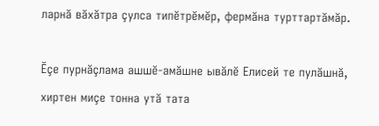ларнă вăхăтра çулса типĕтрĕмĕр, фермăна турттартăмăр.

Ĕçе пурнăçлама ашшĕ-амăшне ывăлĕ Елисей те пулăшнă, хиртен миçе тонна утă тата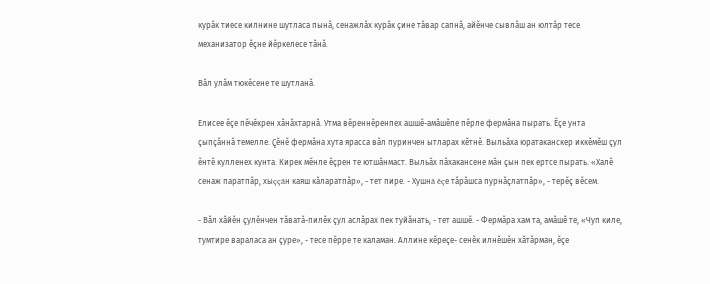курăк тиесе килнине шутласа пынă, сенажлăх курăк çине тăвар сапнă, айĕнче сывлăш ан юлтăр тесе механизатор ĕçне йĕркелесе тăнă.

Вăл улăм тюкĕсене те шутланă.

Елисее ĕçе пĕчĕкрен хăнăхтарнă. Утма вĕреннĕренпех ашшĕ-амăшĕпе пĕрле фермăна пырать. Ĕçе унта çыпçăннă темелле. Çĕнĕ фермăна хута ярасса вăл пуринчен ытларах кĕтнĕ. Выльăха юратаканскер иккĕмĕш çул ĕнтĕ кулленех кунта. Кирек мĕнле ĕçрен те ютшăнмаст. Выльăх пăхакансене мăн çын пек ертсе пырать. «Халĕ сенаж паратпăр, хыççăн каяш кăларатпăр», - тет пире. - Хушнă ĕçе тăрăшса пурнăçлатпăр», - терĕç вĕсем.

- Вăл хăйĕн çулĕнчен тăватă-пилĕк çул аслăрах пек туйăнать, - тет ашшĕ. - Фермăра хам та, амăшĕ те, «Чуп киле, тумтире вараласа ан çуре», - тесе пĕрре те каламан. Аллине кĕреçе- сенĕк илнĕшĕн хăтăрман, ĕçе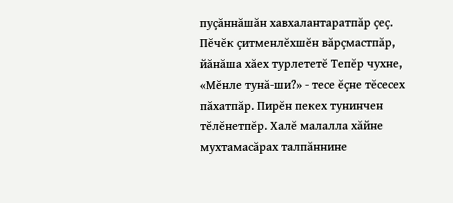пуçăннăшăн хавхалантаратпăр çеç. Пĕчĕк çитменлĕхшĕн вăрçмастпăр, йăнăша хăех турлететĕ Тепĕр чухне, «Мĕнле тунă-ши?» - тесе ĕçне тĕсесех пăхатпăр. Пирĕн пекех тунинчен тĕлĕнетпĕр. Халĕ малалла хăйне мухтамасăрах талпăннине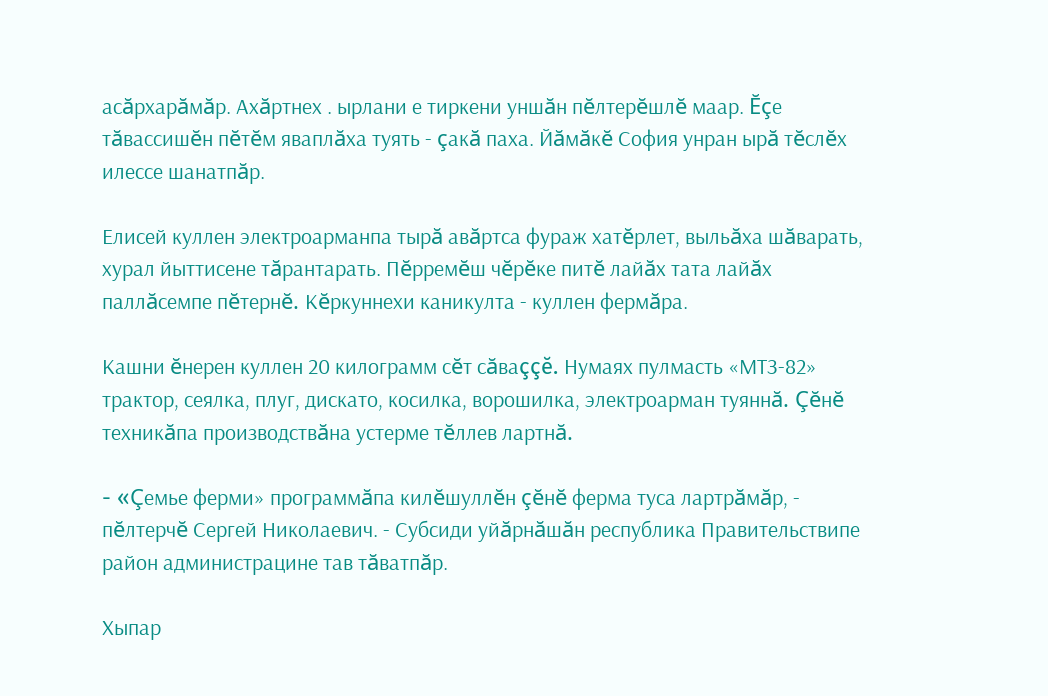асăрхарăмăр. Ахăртнех . ырлани е тиркени уншăн пĕлтерĕшлĕ маар. Ĕçе тăвассишĕн пĕтĕм яваплăха туять - çакă паха. Йăмăкĕ София унран ырă тĕслĕх илессе шанатпăр.

Елисей куллен электроарманпа тырă авăртса фураж хатĕрлет, выльăха шăварать, хурал йыттисене тăрантарать. Пĕрремĕш чĕрĕке питĕ лайăх тата лайăх паллăсемпе пĕтернĕ. Кĕркуннехи каникулта - куллен фермăра.

Кашни ĕнерен куллен 20 килограмм сĕт сăваççĕ. Нумаях пулмасть «МТЗ-82» трактор, сеялка, плуг, дискато, косилка, ворошилка, электроарман туяннă. Çĕнĕ техникăпа производствăна устерме тĕллев лартнă.

- «Çемье ферми» программăпа килĕшуллĕн çĕнĕ ферма туса лартрăмăр, - пĕлтерчĕ Сергей Николаевич. - Субсиди уйăрнăшăн республика Правительствипе район администрацине тав тăватпăр.

Хыпар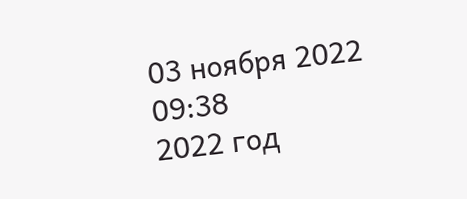03 ноября 2022
09:38
2022 год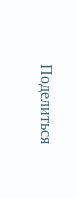Поделиться